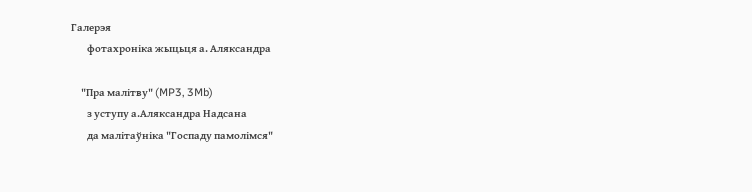Галерэя
        фотахроніка жыцьця а. Аляксандра

     "Пра малітву" (MP3, 3Mb)
        з уступу а.Аляксандра Надсана
        да малітаўніка "Госпаду памолімся"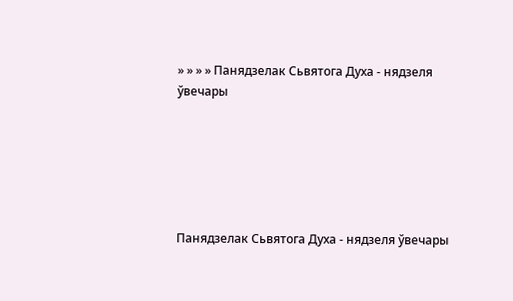» » » » Панядзелак Сьвятога Духа - нядзеля ўвечары






Панядзелак Сьвятога Духа - нядзеля ўвечары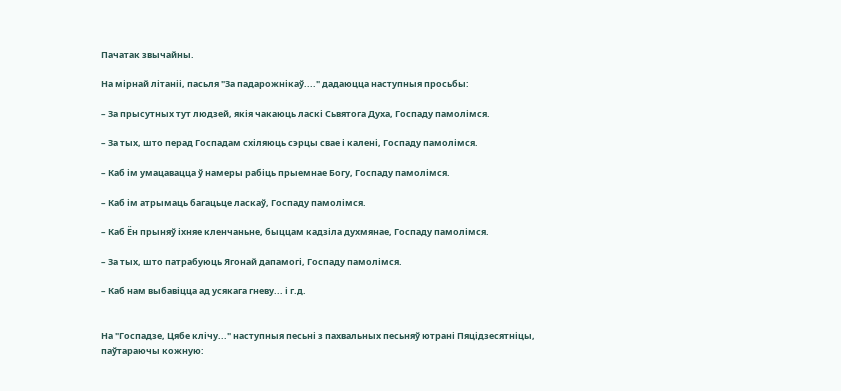Пачатак звычайны.

На мірнай літаніі, пасьля "За падарожнікаў...." дадаюцца наступныя просьбы:

– За прысутных тут людзей, якія чакаюць ласкі Сьвятога Духа, Госпаду памолімся.

– За тых, што перад Госпадам схіляюць сэрцы свае і калені, Госпаду памолімся.

– Каб ім умацавацца ў намеры рабіць прыемнае Богу, Госпаду памолімся.

– Каб ім атрымаць багацьце ласкаў, Госпаду памолімся.

– Каб Ён прыняў іхняе кленчаньне, быццам кадзіла духмянае, Госпаду памолімся.

– За тых, што патрабуюць Ягонай дапамогі, Госпаду памолімся.

– Каб нам выбавіцца ад усякага гневу... і г.д.


На "Госпадзе, Цябе клічу..." наступныя песьні з пахвальных песьняў ютрані Пяцідзесятніцы, паўтараючы кожную: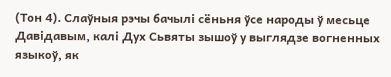(Тон 4). Слаўныя рэчы бачылі сёньня ўсе народы ў месьце Давідавым, калі Дух Сьвяты зышоў у выглядзе вогненных языкоў, як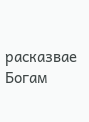расказвае Богам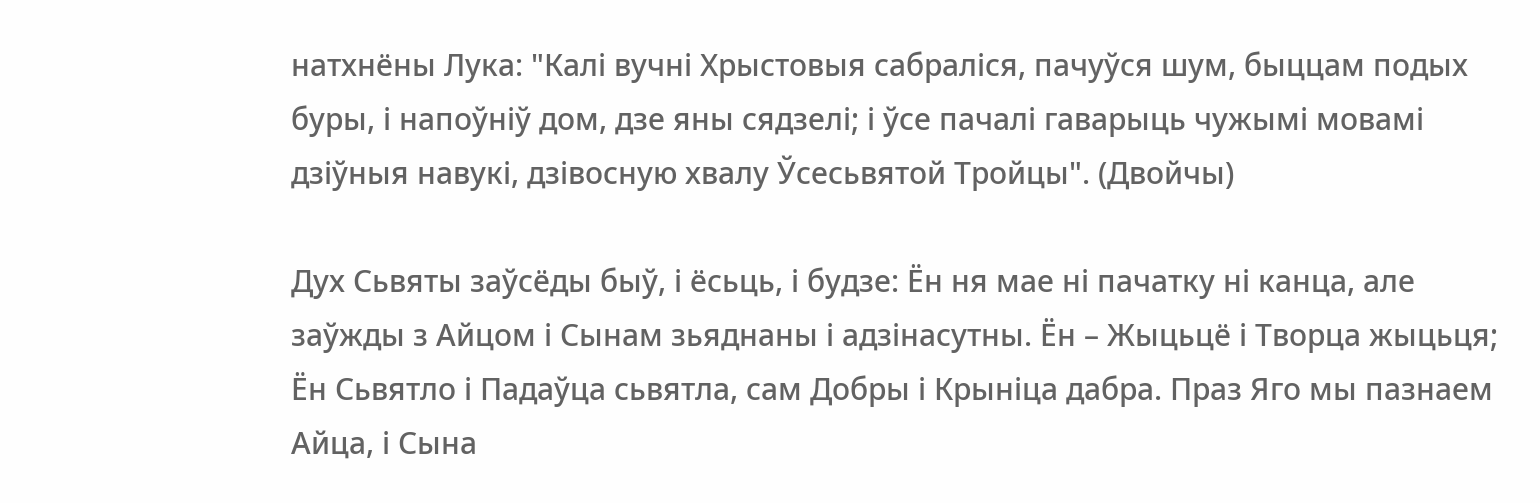натхнёны Лука: "Калі вучні Хрыстовыя сабраліся, пачуўся шум, быццам подых буры, і напоўніў дом, дзе яны сядзелі; і ўсе пачалі гаварыць чужымі мовамі дзіўныя навукі, дзівосную хвалу Ўсесьвятой Тройцы". (Двойчы)

Дух Сьвяты заўсёды быў, і ёсьць, і будзе: Ён ня мае ні пачатку ні канца, але заўжды з Айцом і Сынам зьяднаны і адзінасутны. Ён – Жыцьцё і Творца жыцьця; Ён Сьвятло і Падаўца сьвятла, сам Добры і Крыніца дабра. Праз Яго мы пазнаем Айца, і Сына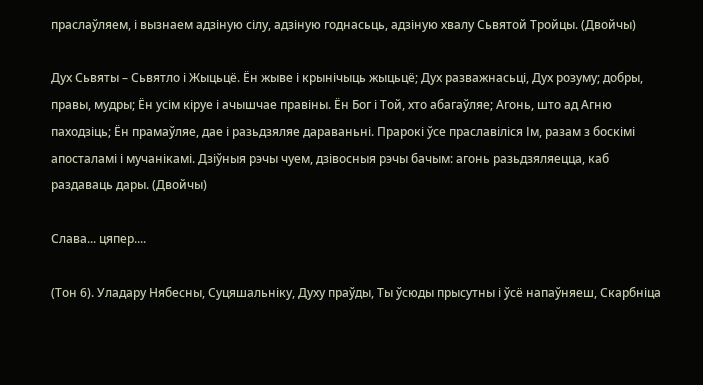праслаўляем, і вызнаем адзіную сілу, адзіную годнасьць, адзіную хвалу Сьвятой Тройцы. (Двойчы)

Дух Сьвяты – Сьвятло і Жыцьцё. Ён жыве і крынічыць жыцьцё; Дух разважнасьці, Дух розуму; добры, правы, мудры; Ён усім кіруе і ачышчае правіны. Ён Бог і Той, хто абагаўляе; Агонь, што ад Агню паходзіць; Ён прамаўляе, дае і разьдзяляе дараваньні. Прарокі ўсе праславіліся Ім, разам з боскімі апосталамі і мучанікамі. Дзіўныя рэчы чуем, дзівосныя рэчы бачым: агонь разьдзяляецца, каб раздаваць дары. (Двойчы)

Слава... цяпер....

(Тон 6). Уладару Нябесны, Суцяшальніку, Духу праўды, Ты ўсюды прысутны і ўсё напаўняеш, Скарбніца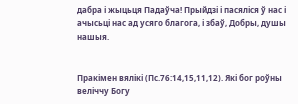дабра і жыцьця Падаўча! Прыйдзі і пасяліся ў нас і ачысьці нас ад усяго благога, і збаў, Добры, душы нашыя.


Пракімен вялікі (Пс.76:14,15,11,12). Які бог роўны веліччу Богу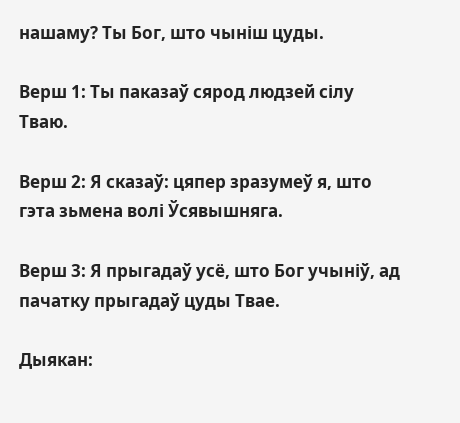нашаму? Ты Бог, што чыніш цуды.

Верш 1: Ты паказаў сярод людзей сілу Тваю.

Верш 2: Я сказаў: цяпер зразумеў я, што гэта зьмена волі Ўсявышняга.

Верш 3: Я прыгадаў усё, што Бог учыніў, ад пачатку прыгадаў цуды Твае.

Дыякан: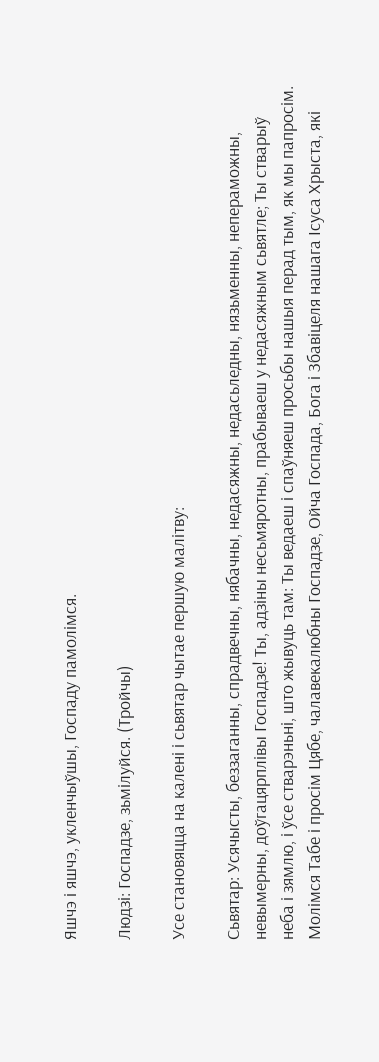Яшчэ і яшчэ, укленчыўшы, Госпаду памолімся.

Людзі: Госпадзе, зьмілуйся. (Тройчы)

Усе становяцца на калені і сьвятар чытае першую малітву:

Сьвятар: Усячысты, беззаганны, спрадвечны, нябачны, недасяжны, недасьледны, нязьменны, непераможны, невымерны, доўгацярплівы Госпадзе! Ты, адзіны несьмяротны, прабываеш у недасяжным сьвятле; Ты стварыў неба і зямлю, і ўсе стварэньні, што жывуць там: Ты ведаеш і спаўняеш просьбы нашыя перад тым, як мы папросім. Молімся Табе і просім Цябе, чалавекалюбны Госпадзе, Ойча Госпада, Бога і Збавіцеля нашага Ісуса Хрыста, які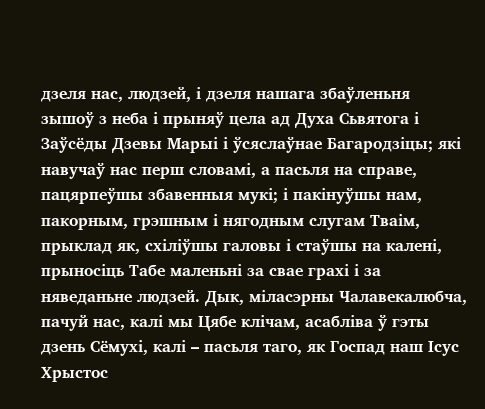дзеля нас, людзей, і дзеля нашага збаўленьня зышоў з неба і прыняў цела ад Духа Сьвятога і Заўсёды Дзевы Марыі і ўсяслаўнае Багародзіцы; які навучаў нас перш словамі, а пасьля на справе, пацярпеўшы збавенныя мукі; і пакінуўшы нам, пакорным, грэшным і нягодным слугам Тваім, прыклад як, схіліўшы галовы і стаўшы на калені, прыносіць Табе маленьні за свае грахі і за няведаньне людзей. Дык, міласэрны Чалавекалюбча, пачуй нас, калі мы Цябе клічам, асабліва ў гэты дзень Сёмухі, калі – пасьля таго, як Госпад наш Ісус Хрыстос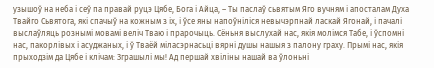узышоў на неба і сеў па правай руцэ Цябе, Бога і Айца, – Ты паслаў сьвятым Яго вучням і апосталам Духа Твайго Сьвятога, які спачыў на кожным з іх, і ўсе яны напоўніліся невычэрпнай ласкай Ягонай, і пачалі выслаўляць рознымі мовамі веліч Тваю і прарочыць. Сёньня выслухай нас, якія молімся Табе, і ўспомні нас, пакорлівых і асуджаных, і ў Тваёй міласэрнасьці вярні душы нашыя з палону граху. Прымі нас, якія прыходзім да Цябе і клічам: Зграшылі мы! Ад першай хвіліны нашай ва ўлоньні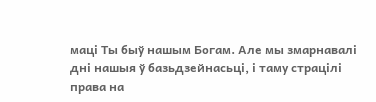маці Ты быў нашым Богам. Але мы змарнавалі дні нашыя ў базьдзейнасьці, і таму страцілі права на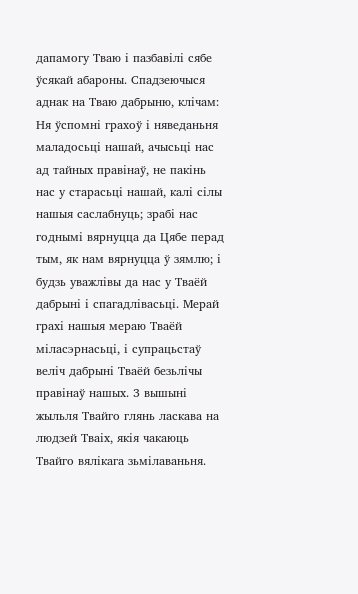дапамогу Тваю і пазбавілі сябе ўсякай абароны. Спадзеючыся аднак на Тваю дабрыню, клічам: Ня ўспомні грахоў і няведаньня маладосьці нашай, ачысьці нас ад тайных правінаў, не пакінь нас у старасьці нашай, калі сілы нашыя саслабнуць; зрабі нас годнымі вярнуцца да Цябе перад тым, як нам вярнуцца ў зямлю; і будзь уважлівы да нас у Тваёй дабрыні і спагадлівасьці. Мерай грахі нашыя мераю Тваёй міласэрнасьці, і супрацьстаў веліч дабрыні Тваёй безьлічы правінаў нашых. 3 вышыні жыльля Твайго глянь ласкава на людзей Тваіх, якія чакаюць Твайго вялікага зьмілаваньня.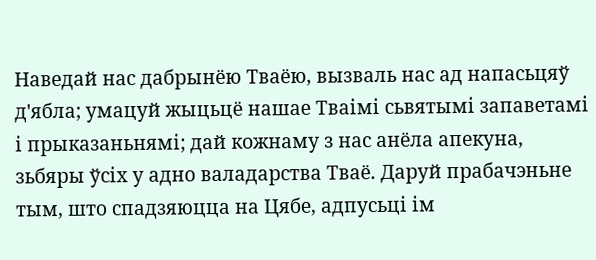Наведай нас дабрынёю Тваёю, вызваль нас ад напасьцяў д'ябла; умацуй жыцьцё нашае Тваімі сьвятымі запаветамі і прыказаньнямі; дай кожнаму з нас анёла апекуна, зьбяры ўсіх у адно валадарства Тваё. Даруй прабачэньне тым, што спадзяюцца на Цябе, адпусьці ім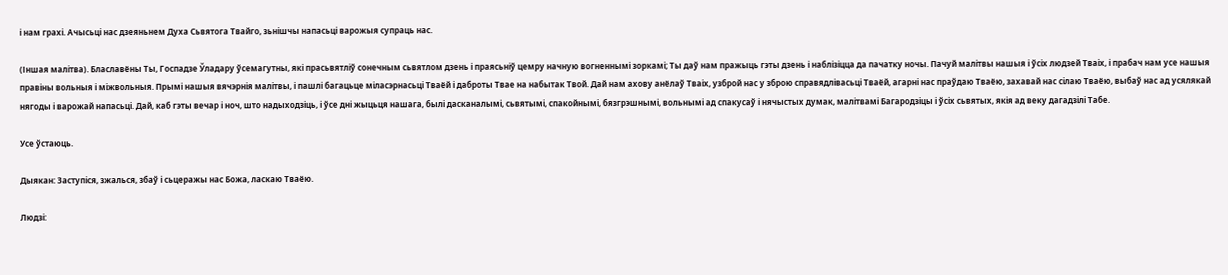і нам грахі. Ачысьці нас дзеяньнем Духа Сьвятога Твайго, зьнішчы напасьці варожыя супраць нас.

(Іншая малітва). Блаславёны Ты, Госпадзе Ўладару ўсемагутны, які прасьвятліў сонечным сьвятлом дзень і праясьніў цемру начную вогненнымі зоркамі; Ты даў нам пражыць гэты дзень і наблізіцца да пачатку ночы. Пачуй малітвы нашыя і ўсіх людзей Тваіх, і прабач нам усе нашыя правіны вольныя і міжвольныя. Прымі нашыя вячэрнія малітвы, і пашлі багацьце міласэрнасьці Тваёй і даброты Твае на набытак Твой. Дай нам ахову анёлаў Тваіх, узброй нас у зброю справядлівасьці Тваёй, агарні нас праўдаю Тваёю, захавай нас сілаю Тваёю, выбаў нас ад усялякай нягоды і варожай напасьці. Дай, каб гэты вечар і ноч, што надыходзіць, і ўсе дні жыцьця нашага, былі дасканалымі, сьвятымі, спакойнымі, бязгрэшнымі, вольнымі ад спакусаў і нячыстых думак, малітвамі Багародзіцы і ўсіх сьвятых, якія ад веку дагадзілі Табе.

Усе ўстаюць.

Дыякан: Заступіся, зжалься, збаў і сьцеражы нас Божа, ласкаю Тваёю.

Людзі: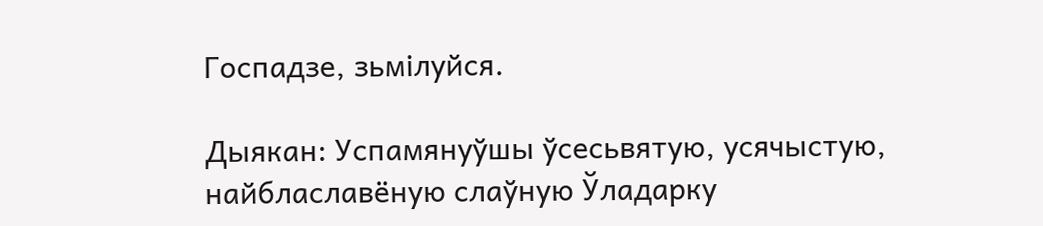Госпадзе, зьмілуйся.

Дыякан: Успамянуўшы ўсесьвятую, усячыстую, найблаславёную слаўную Ўладарку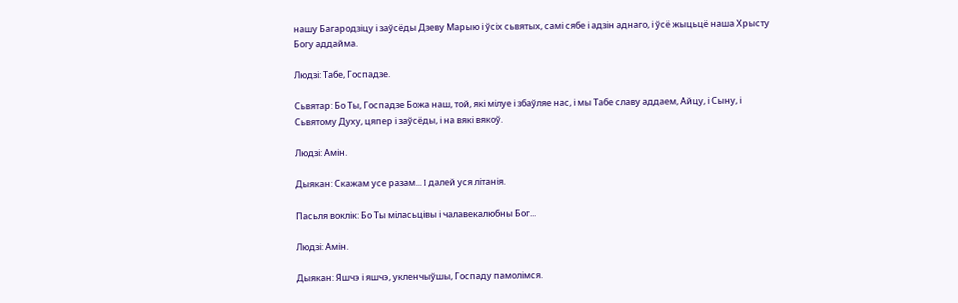нашу Багародзіцу і заўсёды Дзеву Марыю і ўсіх сьвятых, самі сябе і адзін аднаго, і ўсё жыцьцё наша Хрысту Богу аддайма.

Людзі: Табе, Госпадзе.

Сьвятар: Бо Ты, Госпадзе Божа наш, той, які мілуе і збаўляе нас, і мы Табе славу аддаем, Айцу, і Сыну, і Сьвятому Духу, цяпер і заўсёды, і на вякі вякоў.

Людзі: Амін.

Дыякан: Скажам усе разам... I далей уся літанія.

Пасьля воклік: Бо Ты міласьцівы і чалавекалюбны Бог...

Людзі: Амін.

Дыякан: Яшчэ і яшчэ, укленчыўшы, Госпаду памолімся.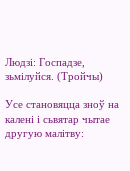Людзі: Госпадзе, зьмілуйся. (Тройчы)

Усе становяцца зноў на калені і сьвятар чытае другую малітву: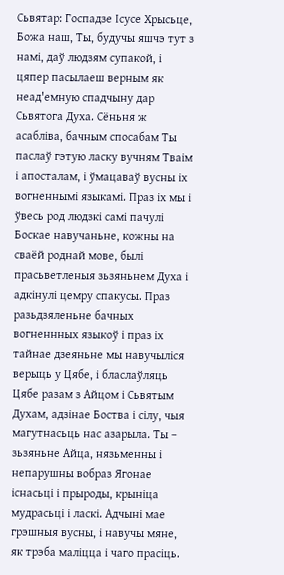Сьвятар: Госпадзе Ісусе Хрысьце, Божа наш, Ты, будучы яшчэ тут з намі, даў людзям супакой, і цяпер пасылаеш верным як неад'емную спадчыну дар Сьвятога Духа. Сёньня ж асабліва, бачным спосабам Ты паслаў гэтую ласку вучням Тваім і апосталам, і ўмацаваў вусны іх вогненнымі языкамі. Праз іх мы і ўвесь род людзкі самі пачулі Боскае навучаньне, кожны на сваёй роднай мове, былі прасьветленыя зьзяньнем Духа і адкінулі цемру спакусы. Праз разьдзяленьне бачных вогненнных языкоў і праз іх тайнае дзеяньне мы навучыліся верыць у Цябе, і бласлаўляць Цябе разам з Айцом і Сьвятым Духам, адзінае Боства і сілу, чыя магутнасьць нас азарыла. Ты – зьзяньне Айца, нязьменны і непарушны вобраз Ягонае існасьці і прыроды, крыніца мудрасьці і ласкі. Адчыні мае грэшныя вусны, і навучы мяне, як трэба маліцца і чаго прасіць.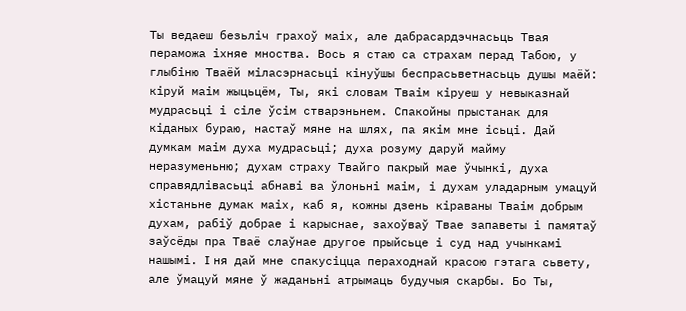Ты ведаеш безьліч грахоў маіх, але дабрасардэчнасьць Твая пераможа іхняе мноства. Вось я стаю са страхам перад Табою, у глыбіню Тваёй міласэрнасьці кінуўшы беспрасьветнасьць душы маёй: кіруй маім жыцьцём, Ты, які словам Тваім кіруеш у невыказнай мудрасьці і сіле ўсім стварэньнем. Спакойны прыстанак для кіданых бураю, настаў мяне на шлях, па якім мне ісьці. Дай думкам маім духа мудрасьці; духа розуму даруй майму неразуменьню; духам страху Твайго пакрый мае ўчынкі, духа справядлівасьці абнаві ва ўлоньні маім, і духам уладарным умацуй хістаньне думак маіх, каб я, кожны дзень кіраваны Тваім добрым духам, рабіў добрае і карыснае, захоўваў Твае запаветы і памятаў заўсёды пра Тваё слаўнае другое прыйсьце і суд над учынкамі нашымі. I ня дай мне спакусіцца пераходнай красою гэтага сьвету, але ўмацуй мяне ў жаданьні атрымаць будучыя скарбы. Бо Ты,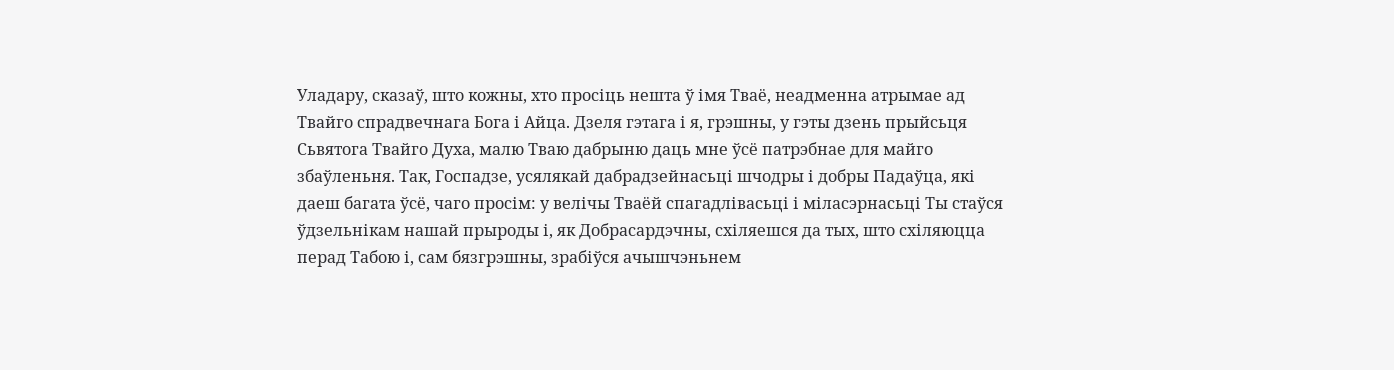Уладару, сказаў, што кожны, хто просіць нешта ў імя Тваё, неадменна атрымае ад Твайго спрадвечнага Бога і Айца. Дзеля гэтага і я, грэшны, у гэты дзень прыйсьця Сьвятога Твайго Духа, малю Тваю дабрыню даць мне ўсё патрэбнае для майго збаўленьня. Так, Госпадзе, усялякай дабрадзейнасьці шчодры і добры Падаўца, які даеш багата ўсё, чаго просім: у велічы Тваёй спагадлівасьці і міласэрнасьці Ты стаўся ўдзельнікам нашай прыроды і, як Добрасардэчны, схіляешся да тых, што схіляюцца перад Табою і, сам бязгрэшны, зрабіўся ачышчэньнем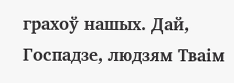грахоў нашых. Дай, Госпадзе, людзям Тваім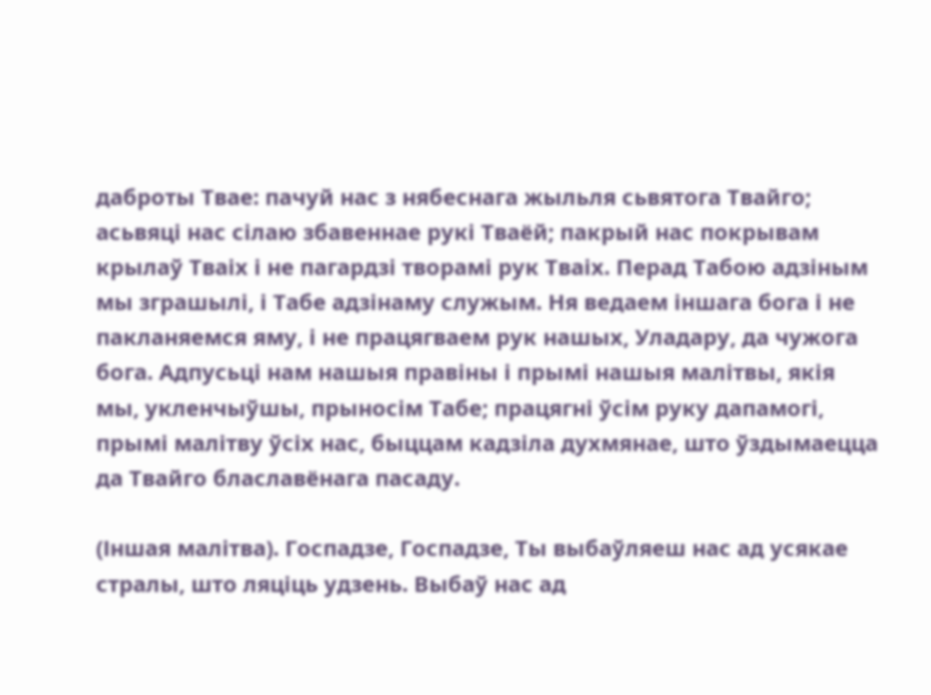даброты Твае: пачуй нас з нябеснага жыльля сьвятога Твайго; асьвяці нас сілаю збавеннае рукі Тваёй; пакрый нас покрывам крылаў Тваіх і не пагардзі творамі рук Тваіх. Перад Табою адзіным мы зграшылі, і Табе адзінаму служым. Ня ведаем іншага бога і не пакланяемся яму, і не працягваем рук нашых, Уладару, да чужога бога. Адпусьці нам нашыя правіны і прымі нашыя малітвы, якія мы, укленчыўшы, прыносім Табе; працягні ўсім руку дапамогі, прымі малітву ўсіх нас, быццам кадзіла духмянае, што ўздымаецца да Твайго блаславёнага пасаду.

(Іншая малітва). Госпадзе, Госпадзе, Ты выбаўляеш нас ад усякае стралы, што ляціць удзень. Выбаў нас ад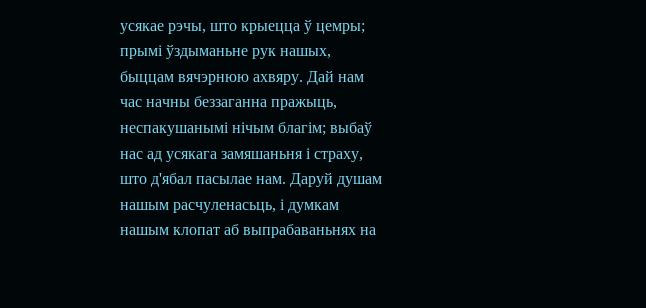усякае рэчы, што крыецца ў цемры; прымі ўздыманьне рук нашых, быццам вячэрнюю ахвяру. Дай нам час начны беззаганна пражыць, неспакушанымі нічым благім; выбаў нас ад усякага замяшаньня і страху, што д'ябал пасылае нам. Даруй душам нашым расчуленасьць, і думкам нашым клопат аб выпрабаваньнях на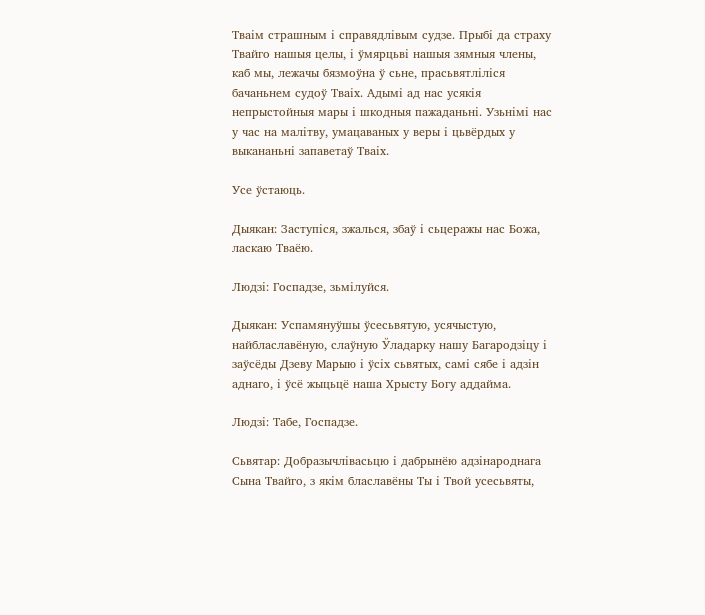Тваім страшным і справядлівым судзе. Прыбі да страху Твайго нашыя целы, і ўмярцьві нашыя зямныя члены, каб мы, лежачы бязмоўна ў сьне, прасьвятліліся бачаньнем судоў Тваіх. Адымі ад нас усякія непрыстойныя мары і шкодныя пажаданьні. Узьнімі нас у час на малітву, умацаваных у веры і цьвёрдых у выкананьні запаветаў Тваіх.

Усе ўстаюць.

Дыякан: Заступіся, зжалься, збаў і сьцеражы нас Божа, ласкаю Тваёю.

Людзі: Госпадзе, зьмілуйся.

Дыякан: Успамянуўшы ўсесьвятую, усячыстую, найблаславёную, слаўную Ўладарку нашу Багародзіцу і заўсёды Дзеву Марыю і ўсіх сьвятых, самі сябе і адзін аднаго, і ўсё жыцьцё наша Хрысту Богу аддайма.

Людзі: Табе, Госпадзе.

Сьвятар: Добразычлівасьцю і дабрынёю адзінароднага Сына Твайго, з якім блаславёны Ты і Твой усесьвяты,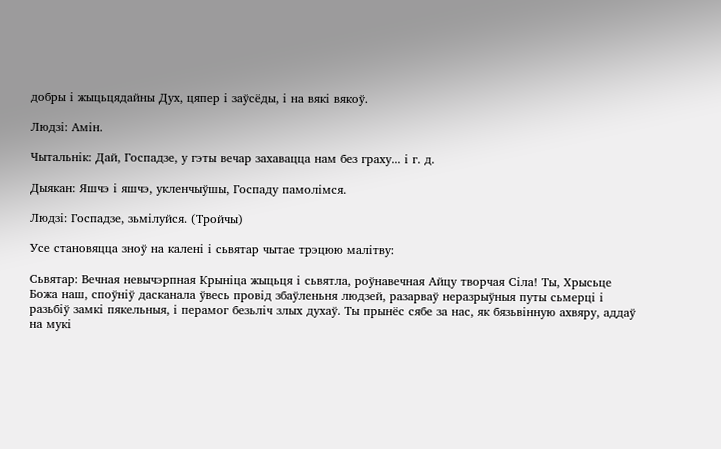добры і жыцьцядайны Дух, цяпер і заўсёды, і на вякі вякоў.

Людзі: Амін.

Чытальнік: Дай, Госпадзе, у гэты вечар захавацца нам без граху... і г. д.

Дыякан: Яшчэ і яшчэ, укленчыўшы, Госпаду памолімся.

Людзі: Госпадзе, зьмілуйся. (Тройчы)

Усе становяцца зноў на калені і сьвятар чытае трэцюю малітву:

Сьвятар: Вечная невычэрпная Крыніца жыцьця і сьвятла, роўнавечная Айцу творчая Сіла! Ты, Хрысьце Божа наш, споўніў дасканала ўвесь провід збаўленьня людзей, разарваў неразрыўныя путы сьмерці і разьбіў замкі пякельныя, і перамог безьліч злых духаў. Ты прынёс сябе за нас, як бязьвінную ахвяру, аддаў на мукі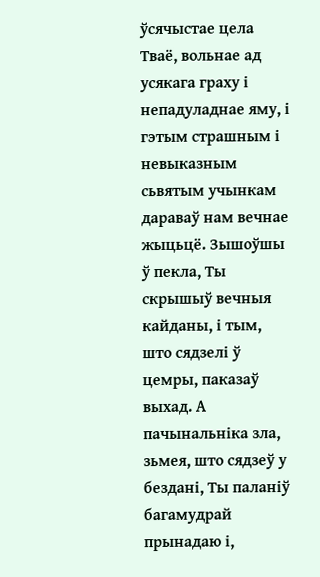ўсячыстае цела Тваё, вольнае ад усякага граху і непадуладнае яму, і гэтым страшным і невыказным сьвятым учынкам дараваў нам вечнае жыцьцё. Зышоўшы ў пекла, Ты скрышыў вечныя кайданы, і тым, што сядзелі ў цемры, паказаў выхад. А пачынальніка зла, зьмея, што сядзеў у бездані, Ты паланіў багамудрай прынадаю і,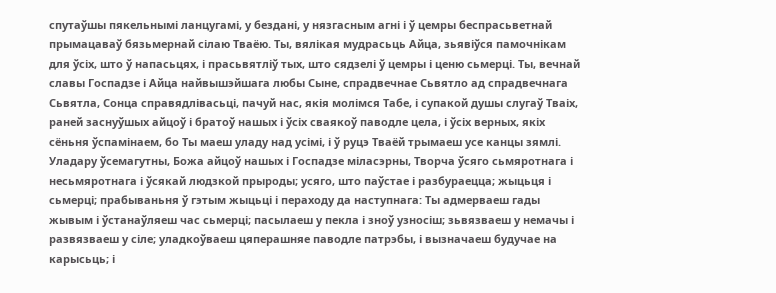спутаўшы пякельнымі ланцугамі, у бездані, у нязгасным агні і ў цемры беспрасьветнай прымацаваў бязьмернай сілаю Тваёю. Ты, вялікая мудрасьць Айца, зьявіўся памочнікам для ўсіх, што ў напасьцях, і прасьвятліў тых, што сядзелі ў цемры і ценю сьмерці. Ты, вечнай славы Госпадзе і Айца найвышэйшага любы Сыне, спрадвечнае Сьвятло ад спрадвечнага Сьвятла, Сонца справядлівасьці, пачуй нас, якія молімся Табе, і супакой душы слугаў Тваіх, раней заснуўшых айцоў і братоў нашых і ўсіх сваякоў паводле цела, і ўсіх верных, якіх сёньня ўспамінаем, бо Ты маеш уладу над усімі, і ў руцэ Тваёй трымаеш усе канцы зямлі. Уладару ўсемагутны, Божа айцоў нашых і Госпадзе міласэрны, Творча ўсяго сьмяротнага і несьмяротнага і ўсякай людзкой прыроды; усяго, што паўстае і разбураецца; жыцьця і сьмерці; прабываньня ў гэтым жыцьці і пераходу да наступнага: Ты адмерваеш гады жывым і ўстанаўляеш час сьмерці; пасылаеш у пекла і зноў узносіш; зьвязваеш у немачы і развязваеш у сіле; уладкоўваеш цяперашняе паводле патрэбы, і вызначаеш будучае на карысьць; і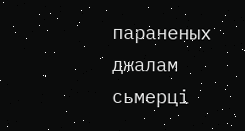параненых джалам сьмерці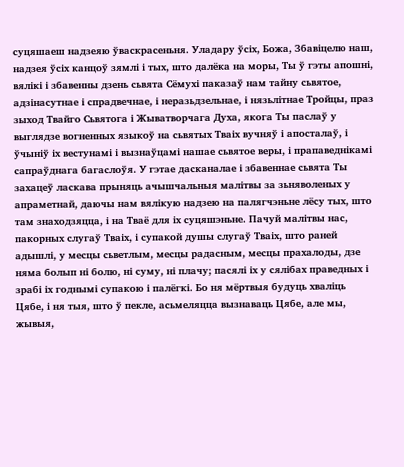суцяшаеш надзеяю ўваскрасеньня. Уладару ўсіх, Божа, Збавіцелю наш, надзея ўсіх канцоў зямлі і тых, што далёка на моры, Ты ў гэты апошні, вялікі і збавенны дзень сьвята Сёмухі паказаў нам тайну сьвятое, адзінасутнае і спрадвечнае, і неразьдзельнае, і нязьлітнае Тройцы, праз зыход Твайго Сьвятога і Жыватворчага Духа, якога Ты паслаў у выглядзе вогненных языкоў на сьвятых Тваіх вучняў і апосталаў, і ўчыніў іх вестунамі і вызнаўцамі нашае сьвятое веры, і прапаведнікамі сапраўднага багаслоўя. У гэтае дасканалае і збавеннае сьвята Ты захацеў ласкава прыняць ачышчальныя малітвы за зьняволеных у апраметнай, даючы нам вялікую надзею на палягчэньне лёсу тых, што там знаходзяцца, і на Тваё для іх суцяшэньне. Пачуй малітвы нас, пакорных слугаў Тваіх, і супакой душы слугаў Тваіх, што раней адышлі, у месцы сьветлым, месцы радасным, месцы прахалоды, дзе няма болып ні болю, ні суму, ні плачу; пасялі іх у сялібах праведных і зрабі іх годнымі супакою і палёгкі. Бо ня мёртвыя будуць хваліць Цябе, і ня тыя, што ў пекле, асьмеляцца вызнаваць Цябе, але мы, жывыя,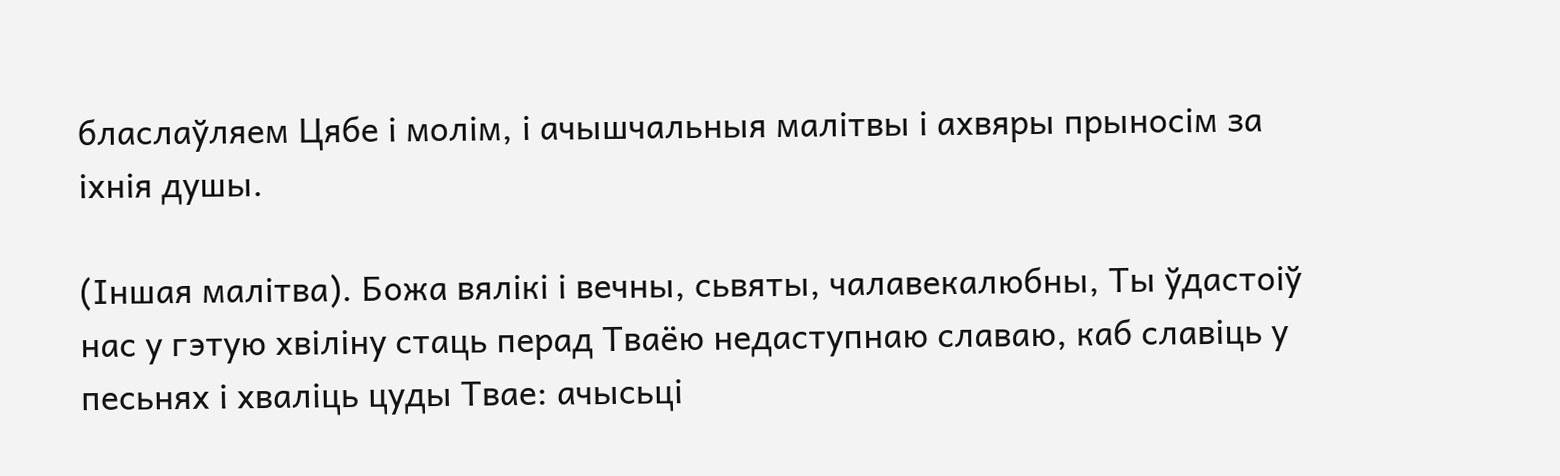бласлаўляем Цябе і молім, і ачышчальныя малітвы і ахвяры прыносім за іхнія душы.

(Іншая малітва). Божа вялікі і вечны, сьвяты, чалавекалюбны, Ты ўдастоіў нас у гэтую хвіліну стаць перад Тваёю недаступнаю славаю, каб славіць у песьнях і хваліць цуды Твае: ачысьці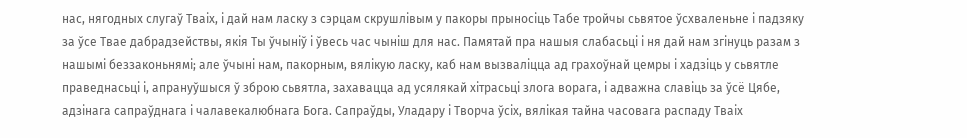нас, нягодных слугаў Тваіх, і дай нам ласку з сэрцам скрушлівым у пакоры прыносіць Табе тройчы сьвятое ўсхваленьне і падзяку за ўсе Твае дабрадзействы, якія Ты ўчыніў і ўвесь час чыніш для нас. Памятай пра нашыя слабасьці і ня дай нам згінуць разам з нашымі беззаконьнямі; але ўчыні нам, пакорным, вялікую ласку, каб нам вызваліцца ад грахоўнай цемры і хадзіць у сьвятле праведнасьці і, апрануўшыся ў зброю сьвятла, захавацца ад усялякай хітрасьці злога ворага, і адважна славіць за ўсё Цябе, адзінага сапраўднага і чалавекалюбнага Бога. Сапраўды, Уладару і Творча ўсіх, вялікая тайна часовага распаду Тваіх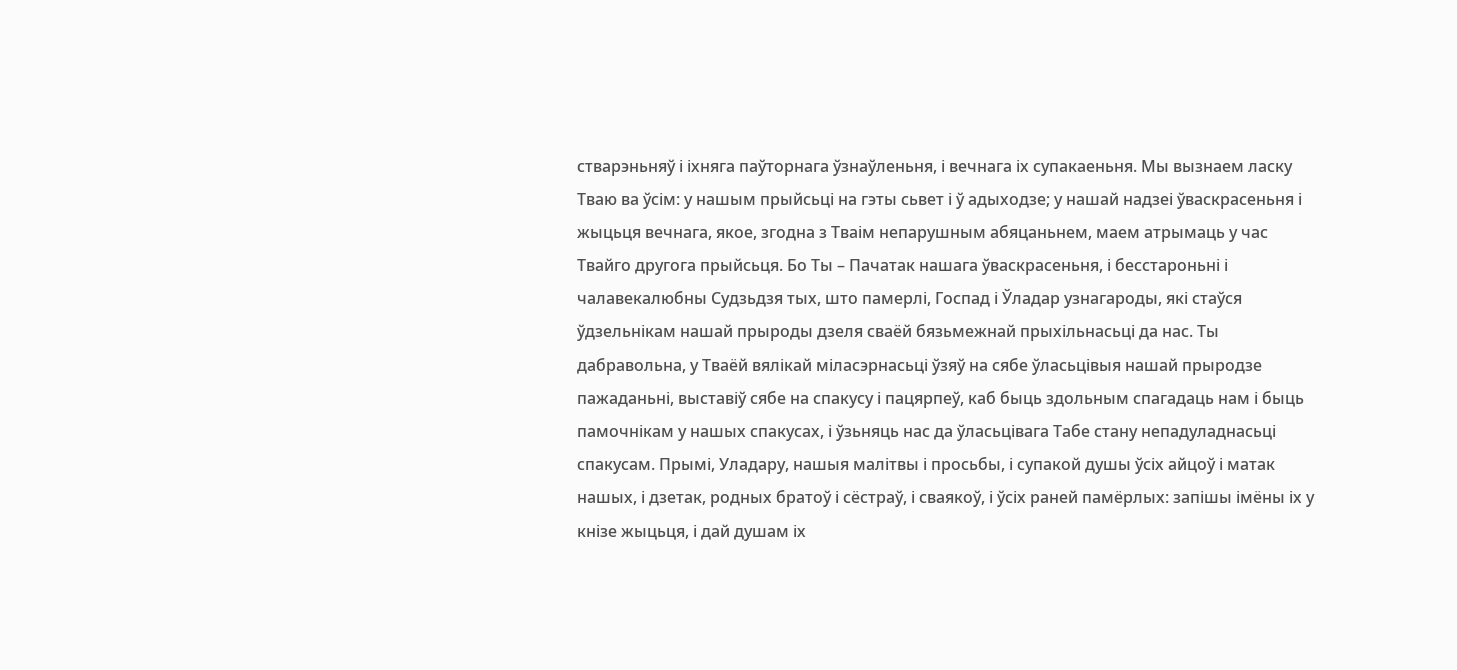стварэньняў і іхняга паўторнага ўзнаўленьня, і вечнага іх супакаеньня. Мы вызнаем ласку Тваю ва ўсім: у нашым прыйсьці на гэты сьвет і ў адыходзе; у нашай надзеі ўваскрасеньня і жыцьця вечнага, якое, згодна з Тваім непарушным абяцаньнем, маем атрымаць у час Твайго другога прыйсьця. Бо Ты – Пачатак нашага ўваскрасеньня, і бесстароньні і чалавекалюбны Судзьдзя тых, што памерлі, Госпад і Ўладар узнагароды, які стаўся ўдзельнікам нашай прыроды дзеля сваёй бязьмежнай прыхільнасьці да нас. Ты дабравольна, у Тваёй вялікай міласэрнасьці ўзяў на сябе ўласьцівыя нашай прыродзе пажаданьні, выставіў сябе на спакусу і пацярпеў, каб быць здольным спагадаць нам і быць памочнікам у нашых спакусах, і ўзьняць нас да ўласьцівага Табе стану непадуладнасьці спакусам. Прымі, Уладару, нашыя малітвы і просьбы, і супакой душы ўсіх айцоў і матак нашых, і дзетак, родных братоў і сёстраў, і сваякоў, і ўсіх раней памёрлых: запішы імёны іх у кнізе жыцьця, і дай душам іх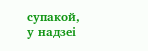супакой, у надзеі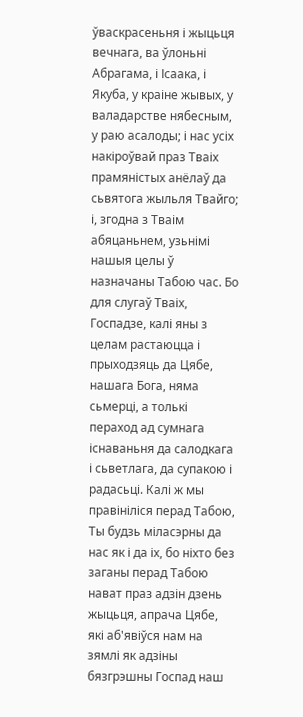ўваскрасеньня і жыцьця вечнага, ва ўлоньні Абрагама, і Ісаака, і Якуба, у краіне жывых, у валадарстве нябесным, у раю асалоды; і нас усіх накіроўвай праз Тваіх прамяністых анёлаў да сьвятога жыльля Твайго; і, згодна з Тваім абяцаньнем, узьнімі нашыя целы ў назначаны Табою час. Бо для слугаў Тваіх, Госпадзе, калі яны з целам растаюцца і прыходзяць да Цябе, нашага Бога, няма сьмерці, а толькі пераход ад сумнага існаваньня да салодкага і сьветлага, да супакою і радасьці. Калі ж мы правініліся перад Табою, Ты будзь міласэрны да нас як і да іх, бо ніхто без заганы перад Табою нават праз адзін дзень жыцьця, апрача Цябе, які аб'явіўся нам на зямлі як адзіны бязгрэшны Госпад наш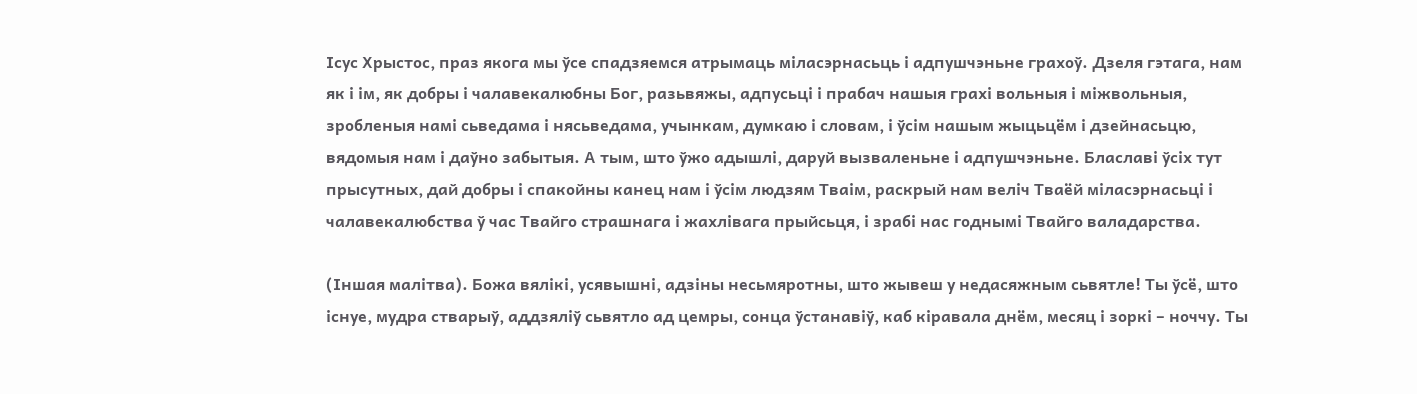Ісус Хрыстос, праз якога мы ўсе спадзяемся атрымаць міласэрнасьць і адпушчэньне грахоў. Дзеля гэтага, нам як і ім, як добры і чалавекалюбны Бог, разьвяжы, адпусьці і прабач нашыя грахі вольныя і міжвольныя, зробленыя намі сьведама і нясьведама, учынкам, думкаю і словам, і ўсім нашым жыцьцём і дзейнасьцю, вядомыя нам і даўно забытыя. А тым, што ўжо адышлі, даруй вызваленьне і адпушчэньне. Блаславі ўсіх тут прысутных, дай добры і спакойны канец нам і ўсім людзям Тваім, раскрый нам веліч Тваёй міласэрнасьці і чалавекалюбства ў час Твайго страшнага і жахлівага прыйсьця, і зрабі нас годнымі Твайго валадарства.

(Іншая малітва). Божа вялікі, усявышні, адзіны несьмяротны, што жывеш у недасяжным сьвятле! Ты ўсё, што існуе, мудра стварыў, аддзяліў сьвятло ад цемры, сонца ўстанавіў, каб кіравала днём, месяц і зоркі – ноччу. Ты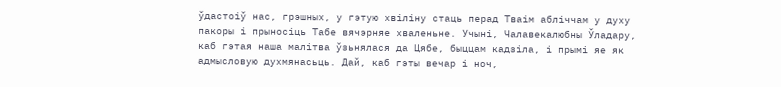ўдастоіў нас, грэшных, у гэтую хвіліну стаць перад Тваім абліччам у духу пакоры і прыносіць Табе вячэрняе хваленьне. Учыні, Чалавекалюбны Ўладару, каб гэтая наша малітва ўзьнялася да Цябе, быццам кадзіла, і прымі яе як адмысловую духмянасьць. Дай, каб гэты вечар і ноч,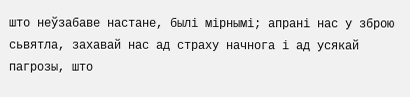што неўзабаве настане, былі мірнымі; апрані нас у зброю сьвятла, захавай нас ад страху начнога і ад усякай пагрозы, што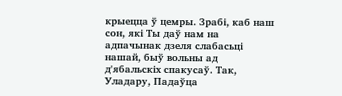крыецца ў цемры. Зрабі, каб наш сон, які Ты даў нам на адпачынак дзеля слабасьці нашай, быў вольны ад д'ябальскіх спакусаў. Так, Уладару, Падаўца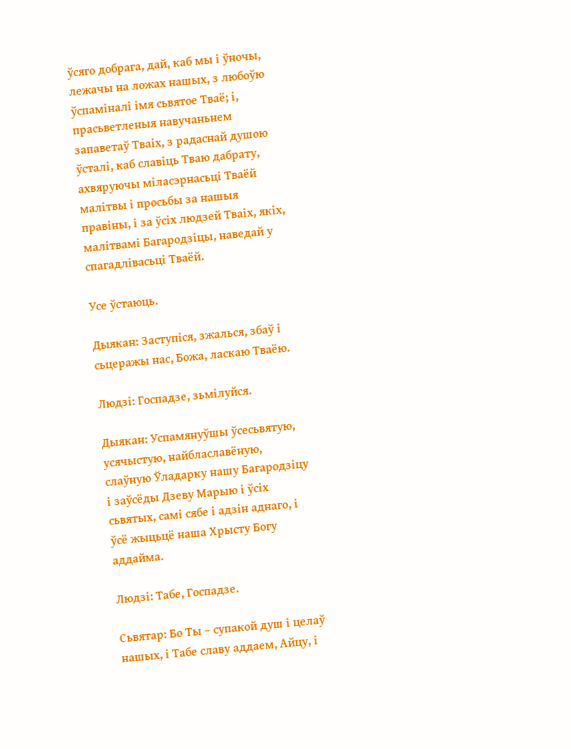ўсяго добрага, дай, каб мы і ўночы, лежачы на ложах нашых, з любоўю ўспаміналі імя сьвятое Тваё; і, прасьветленыя навучаньнем запаветаў Тваіх, з радаснай душою ўсталі, каб славіць Тваю дабрату, ахвяруючы міласэрнасьці Тваёй малітвы і просьбы за нашыя правіны, і за ўсіх людзей Тваіх, якіх, малітвамі Багародзіцы, наведай у спагадлівасьці Тваёй.

Усе ўстаюць.

Дыякан: Заступіся, зжалься, збаў і сьцеражы нас, Божа, ласкаю Тваёю.

Людзі: Госпадзе, зьмілуйся.

Дыякан: Успамянуўшы ўсесьвятую, усячыстую, найблаславёную, слаўную Ўладарку нашу Багародзіцу і заўсёды Дзеву Марыю і ўсіх сьвятых, самі сябе і адзін аднаго, і ўсё жыцьцё наша Хрысту Богу аддайма.

Людзі: Табе, Госпадзе.

Сьвятар: Бо Ты – супакой душ і целаў нашых, і Табе славу аддаем, Айцу, і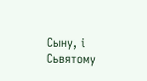Сыну, і Сьвятому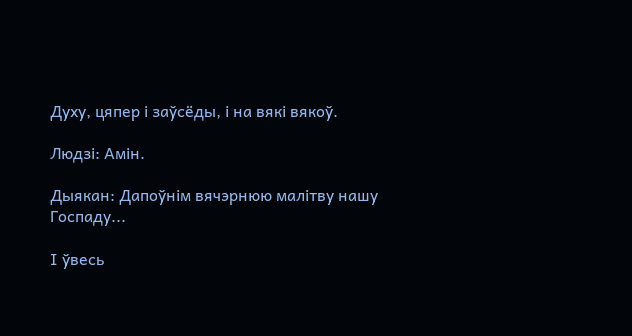Духу, цяпер і заўсёды, і на вякі вякоў.

Людзі: Амін.

Дыякан: Дапоўнім вячэрнюю малітву нашу Госпаду...

І ўвесь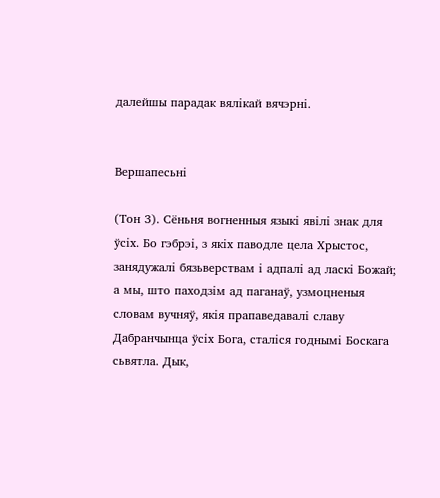далейшы парадак вялікай вячэрні.


Вершапесьні

(Тон 3). Сёньня вогненныя языкі явілі знак для ўсіх. Бо гэбрэі, з якіх паводле цела Хрыстос, занядужалі бязьверствам і адпалі ад ласкі Божай; а мы, што паходзім ад паганаў, узмоцненыя словам вучняў, якія прапаведавалі славу Дабранчынца ўсіх Бога, сталіся годнымі Боскага сьвятла. Дык,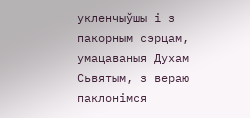укленчыўшы і з пакорным сэрцам, умацаваныя Духам Сьвятым, з вераю паклонімся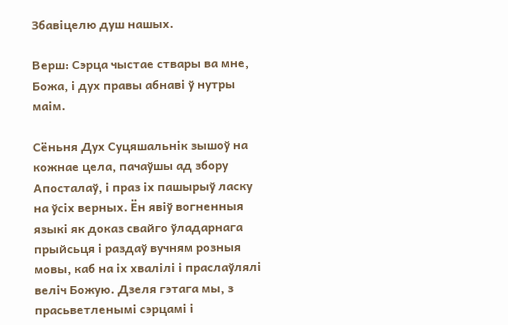Збавіцелю душ нашых.

Верш: Сэрца чыстае ствары ва мне, Божа, і дух правы абнаві ў нутры маім.

Сёньня Дух Суцяшальнік зышоў на кожнае цела, пачаўшы ад збору Апосталаў, і праз іх пашырыў ласку на ўсіх верных. Ён явіў вогненныя языкі як доказ свайго ўладарнага прыйсьця і раздаў вучням розныя мовы, каб на іх хвалілі і праслаўлялі веліч Божую. Дзеля гэтага мы, з прасьветленымі сэрцамі і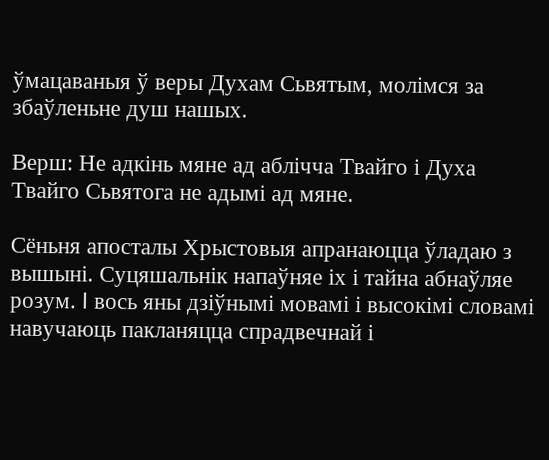ўмацаваныя ў веры Духам Сьвятым, молімся за збаўленьне душ нашых.

Верш: Не адкінь мяне ад аблічча Твайго і Духа Твайго Сьвятога не адымі ад мяне.

Сёньня апосталы Хрыстовыя апранаюцца ўладаю з вышыні. Суцяшальнік напаўняе іх і тайна абнаўляе розум. I вось яны дзіўнымі мовамі і высокімі словамі навучаюць пакланяцца спрадвечнай і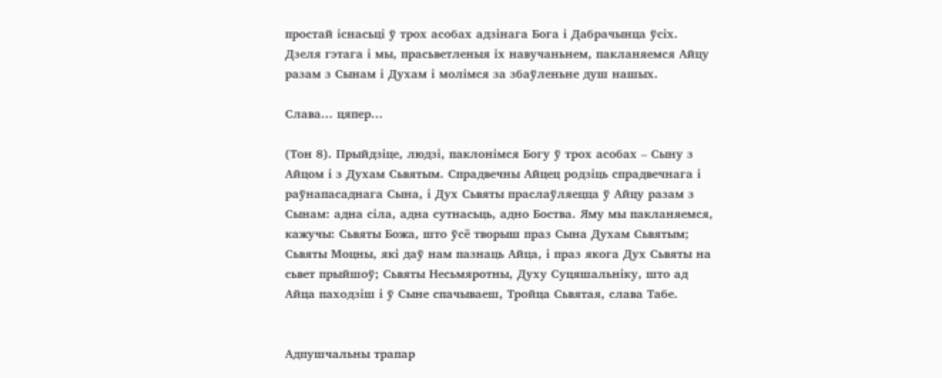простай існасьці ў трох асобах адзінага Бога і Дабрачынца ўсіх. Дзеля гэтага і мы, прасьветленыя іх навучаньнем, пакланяемся Айцу разам з Сынам і Духам і молімся за збаўленьне душ нашых.

Слава... цяпер...

(Тон 8). Прыйдзіце, людзі, паклонімся Богу ў трох асобах – Сыну з Айцом і з Духам Сьвятым. Спрадвечны Айцец родзіць спрадвечнага і раўнапасаднага Сына, і Дух Сьвяты праслаўляецца ў Айцу разам з Сынам: адна сіла, адна сутнасьць, адно Боства. Яму мы пакланяемся, кажучы: Сьвяты Божа, што ўсё творыш праз Сына Духам Сьвятым; Сьвяты Моцны, які даў нам пазнаць Айца, і праз якога Дух Сьвяты на сьвет прыйшоў; Сьвяты Несьмяротны, Духу Суцяшальніку, што ад Айца паходзіш і ў Сыне спачываеш, Тройца Сьвятая, слава Табе.


Адпушчальны трапар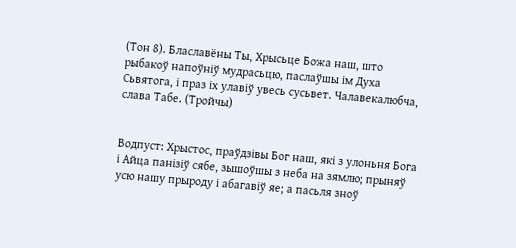(Тон 8). Блаславёны Ты, Хрысьце Божа наш, што рыбакоў напоўніў мудрасьцю, паслаўшы ім Духа Сьвятога, і праз іх улавіў увесь сусьвет. Чалавекалюбча, слава Табе. (Тройчы)


Водпуст: Хрыстос, праўдзівы Бог наш, які з улоньня Бога і Айца панізіў сябе, зышоўшы з неба на зямлю; прыняў усю нашу прыроду і абагавіў яе; а пасьля зноў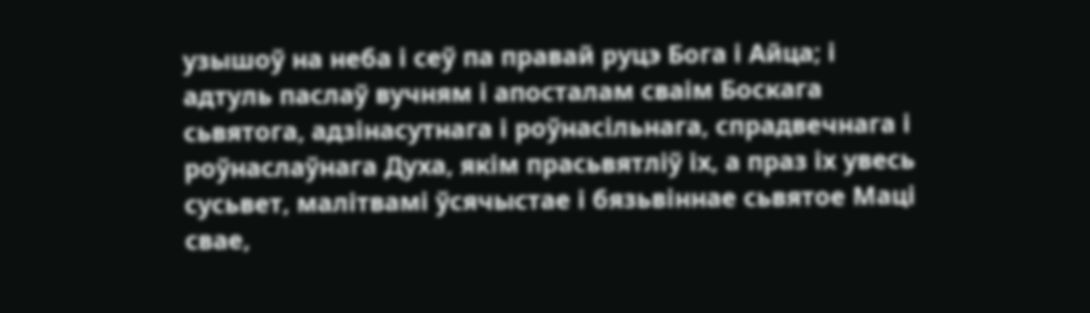узышоў на неба і сеў па правай руцэ Бога і Айца; і адтуль паслаў вучням і апосталам сваім Боскага сьвятога, адзінасутнага і роўнасільнага, спрадвечнага і роўнаслаўнага Духа, якім прасьвятліў іх, а праз іх увесь сусьвет, малітвамі ўсячыстае і бязьвіннае сьвятое Маці свае,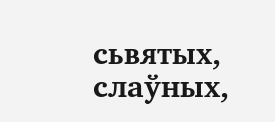сьвятых, слаўных,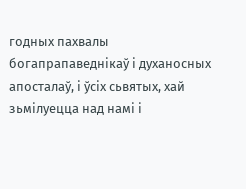годных пахвалы богапрапаведнікаў і духаносных апосталаў, і ўсіх сьвятых, хай зьмілуецца над намі і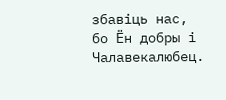збавіць нас, бо Ён добры і Чалавекалюбец.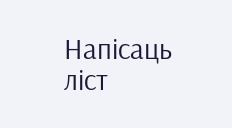Напісаць ліст